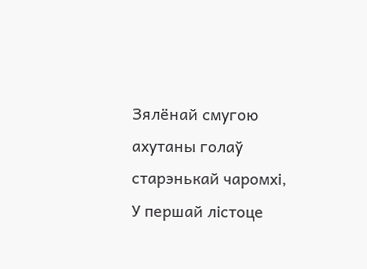Зялёнай смугою ахутаны голаў старэнькай чаромхі,
У першай лістоце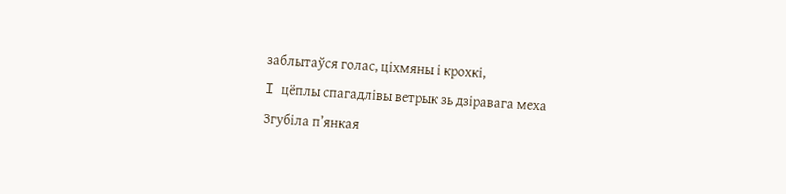заблытаўся голас, ціхмяны і крохкі,
I цёплы спагадлівы ветрык зь дзіравага меха
Згубіла п’янкая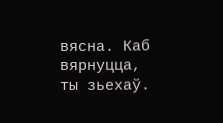вясна. Каб вярнуцца, ты зьехаў.